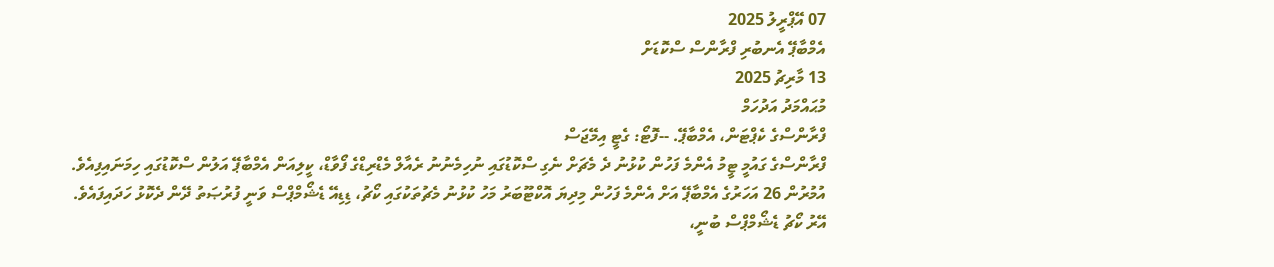07 އޭޕްރީލު 2025
އެމްބާޕޭ އެނބުރި ފްރާންސް ސްކޮޑަށް
13 މާރިޗު 2025
މުޙައްމަދު އަދުހަމް
ފްރާންސްގެ ކެޕްޓަން، އެމްބާޕޭ. --ފޮޓޯ: ގެޓީ އިމޭޖަސް
ފްރާންސްގެ ގައުމީ ޓީމު އެންމެ ފަހުން ކުޅުނު ދެ މެޗަށް ނެގި ސްކޮޑުގައި ނުހިމެނުނު ރެއާލް މެޑްރިޑްގެ ފޯވާޑް، ކީލިއަން އެމްބާޕޭ އަލުން ސްކޮޑުގައި ހިމަނައިފިއެވެ.
އުމުރުން 26 އަހަރުގެ އެމްބާޕޭ އަށް އެންމެ ފަހުން މިދިޔަ އޮކްޓޫބަރު މަހު ކުޅުނު މެޗުތަކުގައި ކޯޗު، ޑިޑިއޭ ޑެޝޯމްޕްސް ވަނީ ފުރުޞަތު ދޭން ދެކޮޅު ހަދައިފައެވެ.
އޭރު ކޯޗު ޑެޝޯމްޕްސް ބުނީ،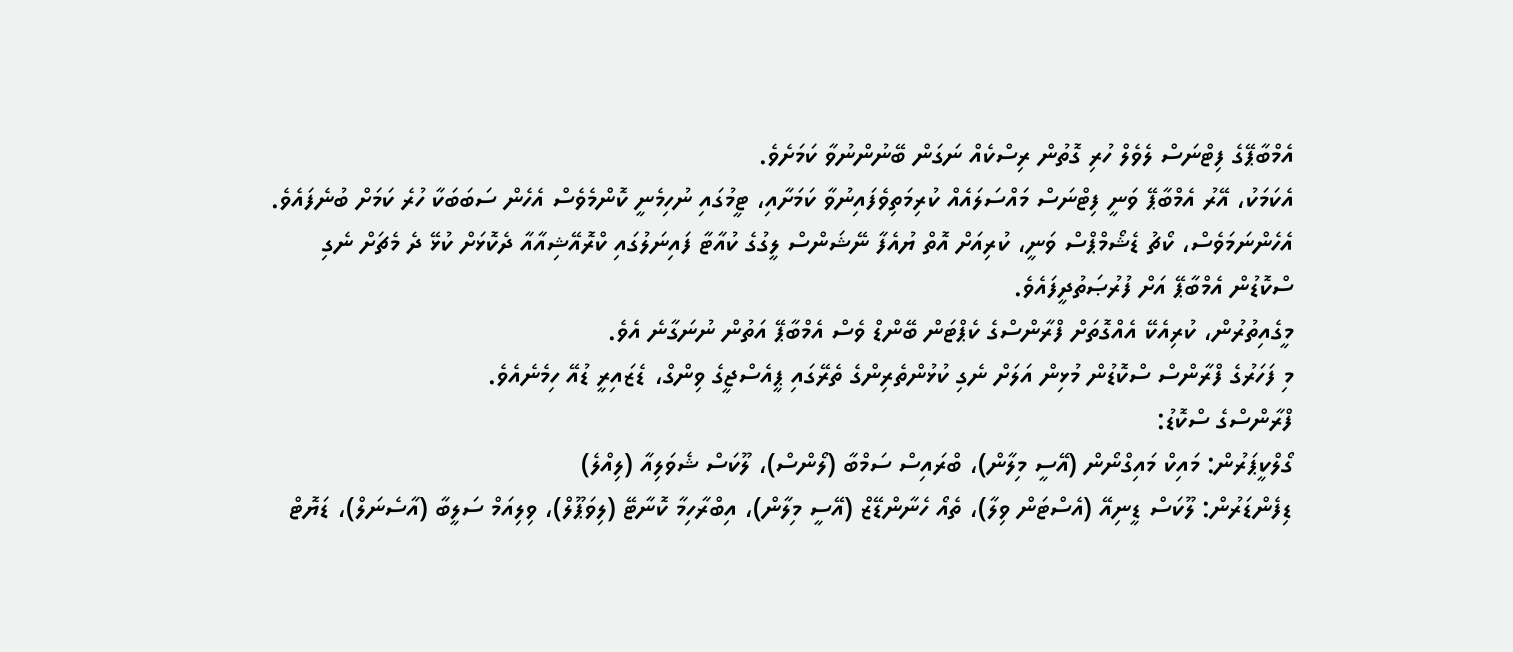އެމްބާޕޭގެ ފިޓްނަސް ލެވެލް ހުރި ގޮތުން ރިސްކެއް ނަގަން ބޭނުންނުވާ ކަމަށެވެ.
އެކަމަކު، އޭރު އެމްބާޕޭ ވަނީ ފިޓްނަސް މައްސަލައެއް ކުރިމަތިވެފައިނުވާ ކަމަށާއި، ޓީމުގައި ނުހިމެނީ ކޮންމެވެސް އެހެން ސަބަބަކާ ހުރެ ކަމަށް ބުނެފައެވެ.
އެހެންނަމަވެސް، ކޯޗު ޑެޝޯމްޕްސް ވަނީ، ކުރިއަށް އޮތް ޔުއެފާ ނޭޝަންސް ލީގުގެ ކުއާޓާ ފައިނަލުގައި ކްރޮއޭޝިއާއާ ދެކޮޅަށް ކުޅޭ ދެ މެޗަށް ނެގި ސްކޮޑުން އެމްބާޕޭ އަށް ފުރުޞަތުދީފައެވެ.
މީގެއިތުރުން، ކުރިއެކޭ އެއްގޮތަށް ފްރާންސްގެ ކެޕްޓަން ބޭންޑް ވެސް އެމްބާޕޭ އަތުން ނުނަގާނެ އެވެ.
މި ފަހަރުގެ ފްރާންސް ސްކޮޑުން މުޅިން އަލަށް ނެގި ކުޅުންތެރިންގެ ތެރޭގައި ޕީއެސްޖީގެ ވިންގް، ޑެޒައިރީ ޑުއޭ ހިމެނެއެވެ.
ފްރާންސްގެ ސްކޮޑު:
ގޯލްކީޕަރުން: މައިކް މައިގްނޯން (އޭސީ މިލާން)، ބްރައިސް ސަމްބާ (ލޯންސް)، ލޫކަސް ޝެވަލިއާ (ލިއްލެ)
ޑިފެންޑަރުން: ލޫކަސް ޑީނިއޭ (އެސްޓަން ވިލާ)، ތެއޯ ހެނާންޑޭޒް (އޭސީ މިލާން)، އިބްރާހިމާ ކޮނާޓޭ (ލިވަޕޫލް)، ވިލިއަމް ސަލީބާ (އާސެނަލް)، ޑަޔޮޓް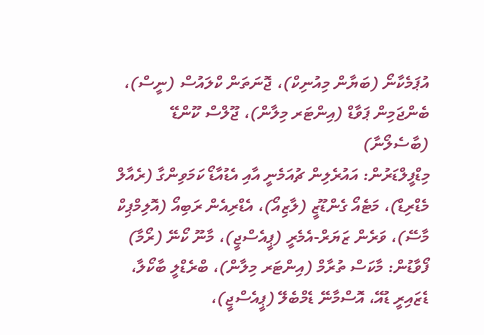އުޕަމެކާނޯ (ބަޔާން މިއުނިކް)، ޖޮނަތަން ކްލައުސް (ނީސް)، ބެންޖަމިން ޕަވާޑް (އިންޓަރ މިލާން)، ޖޫލްސް ކޫންޑޭ (ބާސެލޯނާ)
މިޑްފީލްޑަރުން: އައުރެލިން ޗުއަމެނީ އާއި އެޑުއާޑޯ ކަމަވިންގާ (ރެއާލް މެޑްރިޑް)، މަޓެއޯ ގެންޑޫޒީ (ލާޒިއޯ)، އެޑްރިއެން ރަބިއޯ (އޮލިމްޕިކް މާސޭ)، ވަރެން ޒަޔަރް-އެމެރީ (ޕީއެސްޖީ)، މާނޫ ކޯނޭ (ރޯމާ)
ފޯވާޑުން: މާކަސް ތުރާމް (އިންޓަރ މިލާން)، ބްރެޑްލީ ބާކޯލާ، ޑެޒައިރީ ޑުއޭ، އޮސްމާނޭ ޑެމްބެލޭ (ޕީއެސްޖީ)،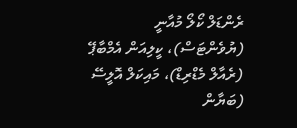ރެންޑަލް ކޯލޯ މުއާނީ (ޔުވެންޓަސް)، ކީލިއަން އެމްބާޕޭ (ރެއާލް މެޑްރިޑް)، މައިކަލް އޮލީސޭ (ބަޔާން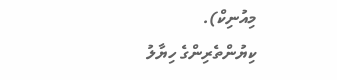މިއުނިކް).
ކިޔުންތެރިންގެ ހިޔާލު